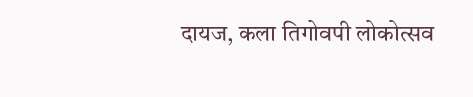दायज, कला तिगोवपी लोकोत्सव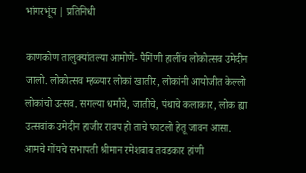भांगरभूंय | प्रतिनिधी

काणकोण तालुक्यांतल्या आमोणें- पैगिंणी हालींच लोकोत्सव उमेदीन जालो. लोकोत्सव म्हळ्यार लोकां खातीर, लोकांनी आयोजीत केल्लो लोकांचो उत्सव. सगल्या धर्मांचे, जातीचे, पंथाचे कलाकार, लोक ह्या उत्सवांक उमेदीन हाजीर रावप हो ताचे फाटलो हेतू जावन आसा. आमचे गोंयचे सभापती श्रीमान रमेशबाब तवडकार हांणी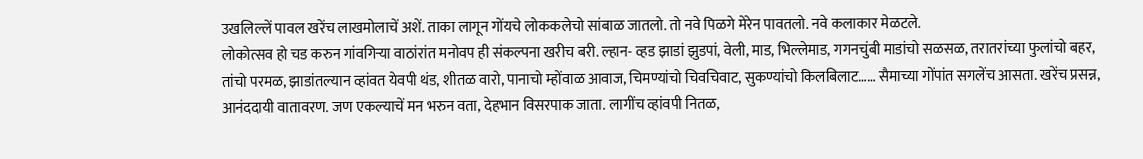उखलिल्लें पावल खरेंच लाखमोलाचें अशें. ताका लागून गोंयचे लोककलेचो सांबाळ जातलो. तो नवे पिळगे मेरेन पावतलो. नवे कलाकार मेळटले.
लोकोत्सव हो चड करुन गांवगिऱ्या वाठांरांत मनोवप ही संकल्पना खरीच बरी. ल्हान- व्हड झाडां झुडपां, वेली, माड, भिल्लेमाड, गगनचुंबी माडांचो सळसळ, तरातरांच्या फुलांचो बहर, तांचो परमळ, झाडांतल्यान व्हांवत येवपी थंड, शीतळ वारो, पानाचो म्होंवाळ आवाज, चिमण्यांचो चिवचिवाट, सुकण्यांचो किलबिलाट…… सैमाच्या गोंपांत सगलेंच आसता. खरेंच प्रसन्न, आनंददायी वातावरण. जण एकल्याचें मन भरुन वता, देहभान विसरपाक जाता. लागींच व्हांवपी नितळ,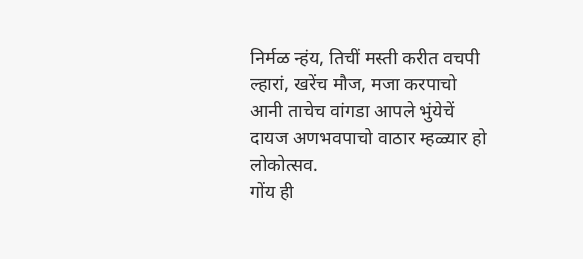निर्मळ न्हंय, तिचीं मस्ती करीत वचपी ल्हारां, खरेंच मौज, मजा करपाचो आनी ताचेच वांगडा आपले भुंयेचें दायज अणभवपाचो वाठार म्हळ्यार हो लोकोत्सव.
गोंय ही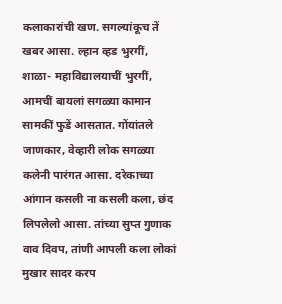कलाकारांची खण. सगल्यांकूच तें खबर आसा. ल्हान व्हड भुरगीं, शाळा- महाविद्यालयाचीं भुरगीं, आमचीं बायलां सगळ्या कामान सामकीं फुडें आसतात. गोंयांतले जाणकार, वेव्हारी लोक सगळ्या कलेनी पारंगत आसा. दरेकाच्या आंगान कसली ना कसली कला, छंद लिपलेलो आसा. तांच्या सुप्त गुणाक वाव दिवप, तांणी आपली कला लोकां मुखार सादर करप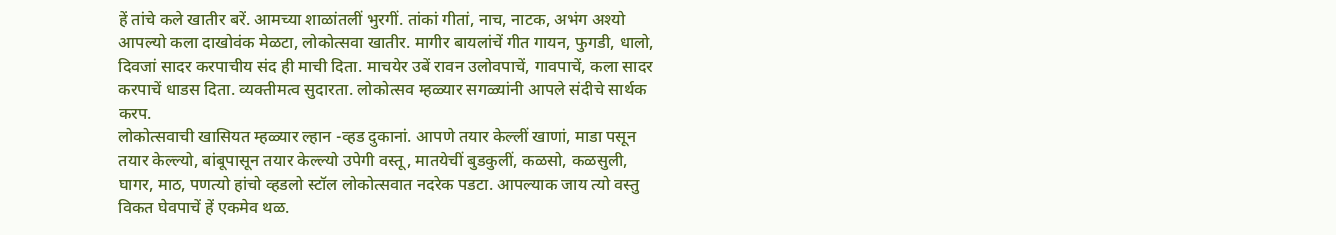हें तांचे कले खातीर बरें. आमच्या शाळांतलीं भुरगीं. तांकां गीतां, नाच, नाटक, अभंग अश्यो आपल्यो कला दाखोवंक मेळटा, लोकोत्सवा खातीर. मागीर बायलांचें गीत गायन, फुगडी, धालो, दिवजां सादर करपाचीय संद ही माची दिता. माचयेर उबें रावन उलोवपाचें, गावपाचें, कला सादर करपाचें धाडस दिता. व्यक्तीमत्व सुदारता. लोकोत्सव म्हळ्यार सगळ्यांनी आपले संदीचे सार्थक करप.
लोकोत्सवाची खासियत म्हळ्यार ल्हान -व्हड दुकानां. आपणे तयार केल्लीं खाणां, माडा पसून तयार केल्ल्यो, बांबूपासून तयार केल्ल्यो उपेगी वस्तू, मातयेचीं बुडकुलीं, कळसो, कळसुली, घागर, माठ, पणत्यो हांचो व्हडलो स्टॉल लोकोत्सवात नदरेक पडटा. आपल्याक जाय त्यो वस्तु विकत घेवपाचें हें एकमेव थळ.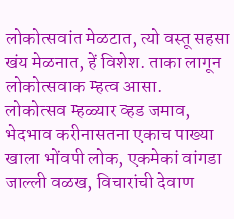लोकोत्सवांत मेळटात, त्यो वस्तू सहसा खंय मेळनात, हें विशेश. ताका लागून लोकोत्सवाक म्हत्व आसा.
लोकोत्सव म्हळ्यार व्हड जमाव, भेदभाव करीनासतना एकाच पाख्या खाला भोंवपी लोक, एकमेकां वांगडा जाल्ली वळख, विचारांची देवाण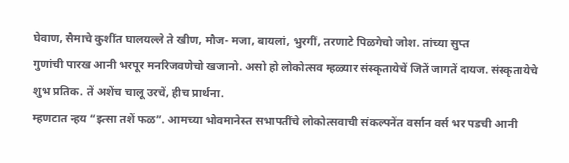घेवाण, सैमाचे कुशींत घालयल्ले ते खीण, मौज- मजा, बायलां, भुरगीं, तरणाटे पिळगेचो जोश. तांच्या सुप्त
गुणांची पारख आनी भरपूर मनरिजवणेचो खजानो. असो हो लोकोत्सव म्हळ्यार संस्कृतायेचें जितें जागतें दायज. संस्कृतायेचे शुभ प्रतिक. तें अशेंच चालू उरचें, हीच प्रार्थना.
म्हणटात न्हय “इत्सा तशें फळ”. आमच्या भोवमानेस्त सभापतींचे लोकोत्सवाची संकल्पनेंत वर्सान वर्स भर पडची आनी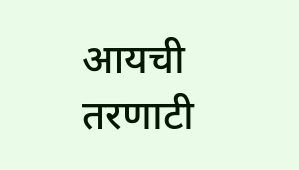आयची तरणाटी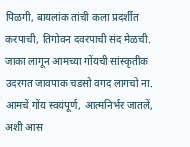पिळगी, बायलांक तांची कला प्रदर्शीत करपाची, तिगोवन दवरपाची संद मेळची. जाका लागून आमच्या गोंयची सांस्कृतीक उदरगत जावपाक चडसो वगद लागचो ना. आमचें गोंय स्वयंपूर्ण, आत्मनिर्भर जातलें, अशी आस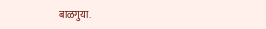बाळगुया.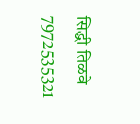सिद्धी तिळवे
7972535321